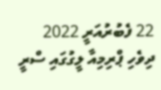22 ފެބުރުއަރީ 2022
ދިވެހި ޕްރިމިއާ ލީގުގައި ސްރީ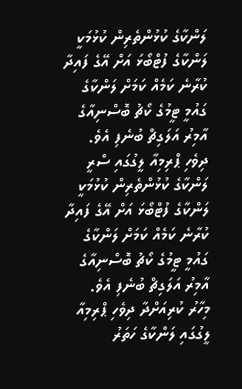ލަންކާގެ ކުޅުންތެރިން ކުޅުމަކީ ލަންކާގެ ފުޓްބޯޅަ އަށް އޭގެ ފައިދާ ކުރާނެ ކަމެއް ކަމަށް ލަންކާގެ ގައުމީ ޓީމުގެ ކޯޗު ބޮސްނިއާގެ އާމިރު އަލަގިޗް ބުނެފި އެވެ.
ދިވެހި ޕްރިމިއާ ލީގުގައި ސްރީ ލަންކާގެ ކުޅުންތެރިން ކުޅުމަކީ ލަންކާގެ ފުޓްބޯޅަ އަށް އޭގެ ފައިދާ ކުރާނެ ކަމެއް ކަމަށް ލަންކާގެ ގައުމީ ޓީމުގެ ކޯޗު ބޮސްނިއާގެ އާމިރު އަލަގިޗް ބުނެފި އެވެ.
މިހާރު ކުރިއަށްދާ ދިވެހި ޕްރިމިއާ ލީގުގައި ލަންކާގެ ހަތަރު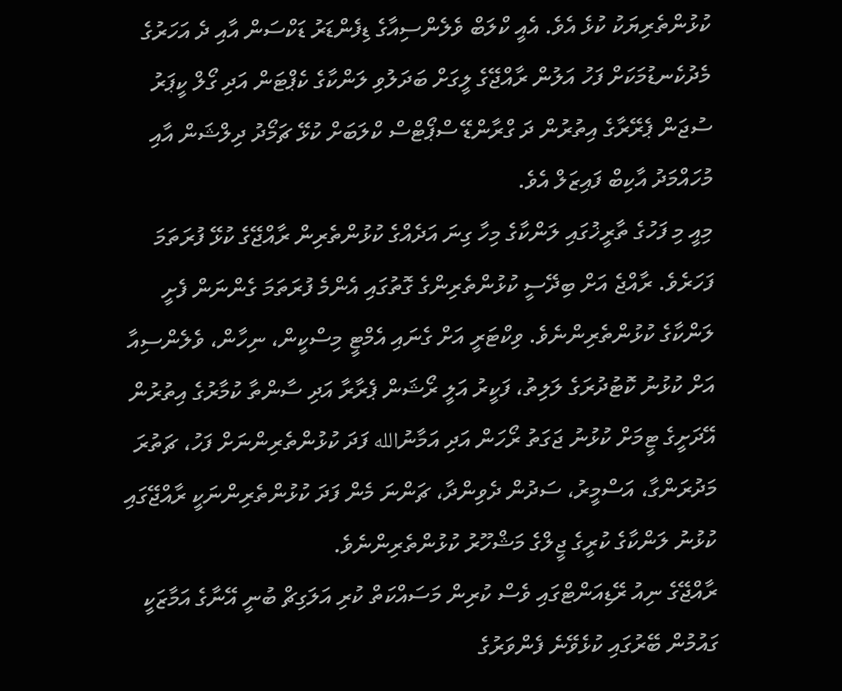ކުޅުންތެރިޔަކު ކުޅެ އެވެ. އެއީ ކްލަބް ވެލެންސިއާގެ ޑިފެންޑަރު ޑަކްސަން އާއި ދެ އަހަރުގެ މެދުކެނޑުމަކަށް ފަހު އަލުން ރާއްޖޭގެ ލީގަށް ބަދަލުވި ލަންކާގެ ކެޕްޓަން އަދި ގޯލް ކީޕަރު ސުޖަން ޕެރޭރާގެ އިތުރުން ދަ ގްރާންޑޭ ސްޕޯޓްސް ކްލަބަށް ކުޅޭ ޗަމޯދު ދިލްޝަން އާއި މުހައްމަދު އާކިބް ފައިޒަލް އެވެ.
މިއީ މި ފަހުގެ ތާރީޚުގައި ލަންކާގެ މިހާ ގިނަ އަދެއްގެ ކުޅުންތެރިން ރާއްޖޭގެ ކުޅޭ ފުރަތަމަ ފަހަރެވެ. ރާއްޖެ އަށް ބިދޭސީ ކުޅުންތެރިންގެ ގޮތުގައި އެންމެ ފުރަތަމަ ގެންނަން ފެށީ ލަންކާގެ ކުޅުންތެރިންނެވެ. ވިކްޓަރީ އަށް ގެނައި އެމްޓީ މިސްކީން، ނިހާން، ވެލެންސިއާ އަށް ކުޅުނު ކޮޓުދުރަގެ ލަލިތު، ފަކީރު އަލީ ރޯޝަން ޕެރާރާ އަދި ސާންތާ ކުމާރުގެ އިތުރުން އޭދަށީގެ ޓީމަށް ކުޅުނު ޖަގަތު ރޯހަން އަދި އަމާނުالله ފަދަ ކުޅުންތެރިންނަށް ފަހު، ޗަތުރަ މަދުރަންގާ، އަސްމީރު، ސަދުން ދެވިންދާ، ޗަންނަ މެން ފަދަ ކުޅުންތެރިންނަކީ ރާއްޖޭގައި ކުޅުނު ލަންކާގެ ކުރީގެ ޖީލްގެ މަޝްހޫރު ކުޅުންތެރިންނެވެ.
ރާއްޖޭގެ ނިއު ރޭޑިއަންޓްގައި ވެސް ކުރިން މަސައްކަތް ކުރި އަލަގިޗް ބުނީ އޭނާގެ އަމާޒަކީ ގައުމުން ބޭރުގައި ކުޅެވޭނެ ފެންވަރުގެ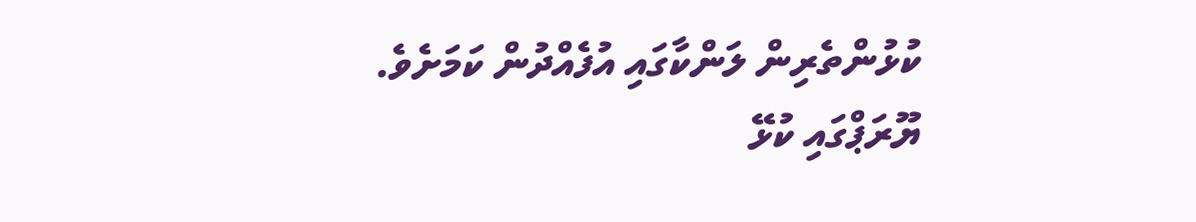ކުޅުންތެރިން ލަންކާގައި އުފެއްދުން ކަމަށެވެ. ޔޫރަޕްގައި ކުޅޭ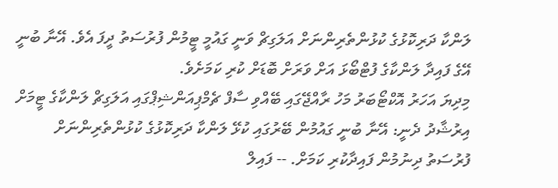ލަންކާ ދަރިކޮޅުގެ ކުޅުންތެރިންނަށް އަލަގިޗް ވަނީ ގައުމީ ޓީމުން ފުރުސަތު ދީފަ އެވެ. އޭނާ ބުނީ އޭގެ ފައިދާ ލަންކާގެ ފުޓްބޯޅަ އަށް ވަރަށް ބޮޑަށް ކުރި ކަމަށެވެ.
މިދިޔަ އަހަރު އޮކްޓޯބަރު މަހު ރާއްޖޭގައި ބޭއްވި ސާފް ޗެމްޕިއަންޝިޕްގައި އަލަގިޗް ލަންކާގެ ޓީމަށް އިރުޝާދު ދެނީ: އޭނާ ބުނީ ގައުމުން ބޭރުގައި ކުޅޭ ލަންކާ ދަރިކޮޅުގެ ކުޅުންތެރިންނަށް ފުރުސަތު ދިނުމުން ފައިދާކުރި ކަމަށް. -- ފައިލް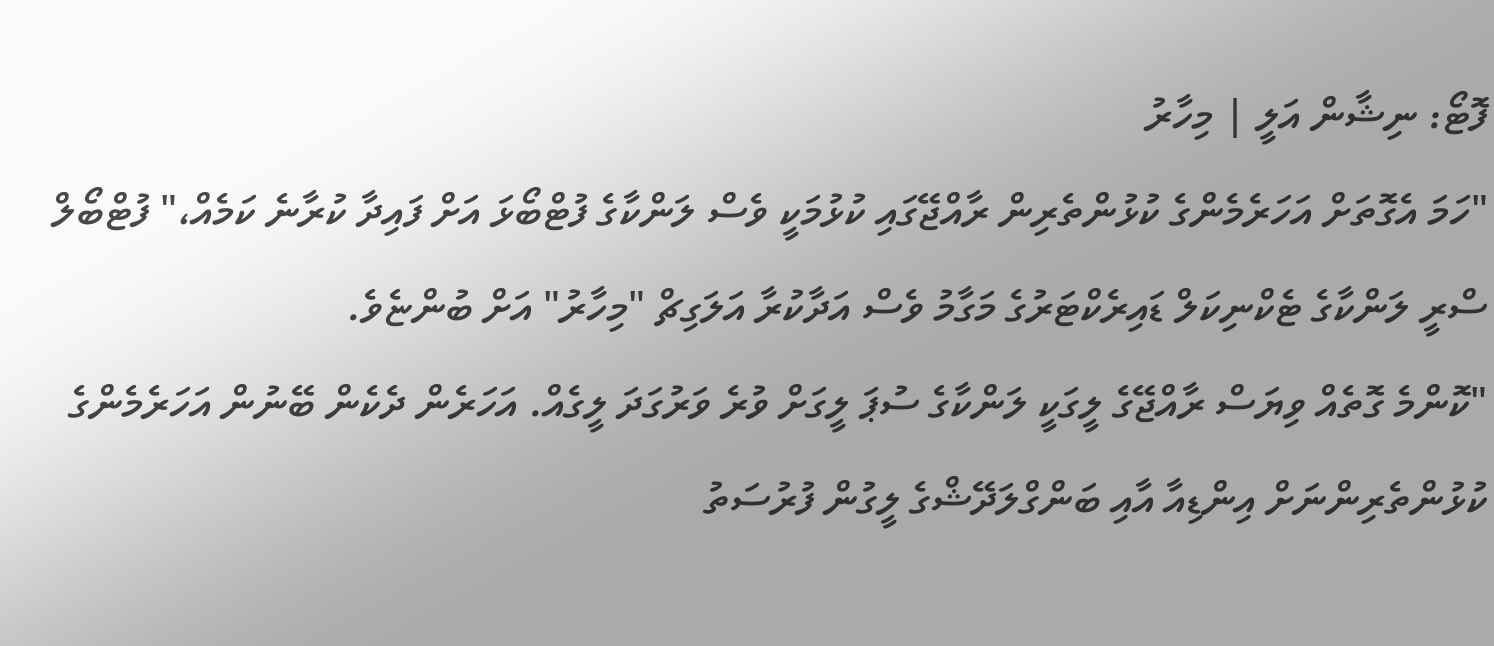ފޮޓޯ: ނިޝާން އަލީ | މިހާރު
"ހަމަ އެގޮތަށް އަހަރެމެންގެ ކުޅުންތެރިން ރާއްޖޭގައި ކުޅުމަކީ ވެސް ލަންކާގެ ފުޓްބޯޅަ އަށް ފައިދާ ކުރާނެ ކަމެއް،" ފުޓްބޯލް ސްރީ ލަންކާގެ ޓެކްނިކަލް ޑައިރެކްޓަރުގެ މަގާމު ވެސް އަދާކުރާ އަލަގިޗް "މިހާރު" އަށް ބުންޏެވެ.
"ކޮންމެ ގޮތެއް ވިޔަސް ރާއްޖޭގެ ލީގަކީ ލަންކާގެ ސުޕަ ލީގަށް ވުރެ ވަރުގަދަ ލީގެއް. އަހަރެން ދެކެން ބޭނުން އަހަރެމެންގެ ކުޅުންތެރިންނަށް އިންޑިއާ އާއި ބަންގްލަދޭޝްގެ ލީގުން ފުރުސަތު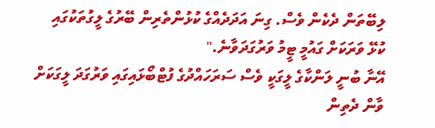ލިބޭތަން ދެކެން ވެސް. ގިނަ އަދަދެއްގެ ކުޅުންތެރިން ބޭރުގެ ލީގުތަކުގައި ކުޅޭ ވަރަކަށް ގައުމީ ޓީމު ވަރުގަދަވާނެ."
އޭނާ ބުނީ ލަންކާގެ ލީގަކީ ވެސް ސަރަހައްދުގެ ފުޓްބޯޅައިގައި ވަރުގަދަ ލީގަކަށް ވާން ދެތިން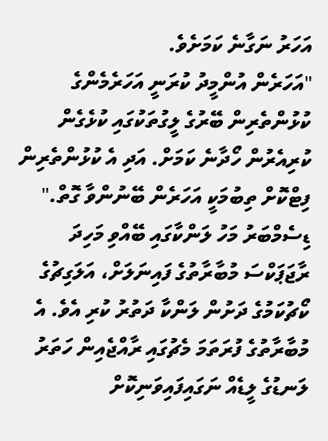އަހަރު ނަގާނެ ކަމަށެވެ.
"އަހަރެން އުންމީދު ކުރަނީ އަހަރެމެންގެ ކުޅުންތެރިން ބޭރުގެ ލީގުތަކުގައި ކުޅެގެން ކުރިއެރުން ހޯދާނެ ކަމަށް. އަދި އެ ކުޅުންތެރިން ފިޓްކޮށް ތިބުމަކީ އަހަރެން ބޭނުންވާ ގޮތް."
ޑިސެމްބަރު މަހު ލަންކާގައި ބޭއްވި މަހިދަ ރާޖަޕަކްސަ މުބާރާތުގެ ފައިނަލަށް، އަލަގިޗުގެ ކޯޗުކަމުގެ ދަށުން ލަންކާ ދަތުރު ކުރި އެވެ. އެ މުބާރާތުގެ ފުރަތަމަ މެޗުގައި ރާއްޖެއިން ހަތަރު ލަނޑުގެ ލީޑެއް ނަގައިފައިވަނިކޮށް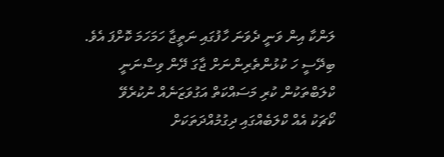ލަންކާ އިން ވަނީ ދެވަނަ ހާފުގައި ނަތީޖާ ހަމަހަމަ ކޮށްފަ އެވެ.
ބިދޭސީ ހަ ކުޅުންތެރިންނަށް ޖާގަ ދޭން ވިސްނަނީ
ކްލަބްތަކުން ކުރި މަސައްކަތް އަގުވަޒަނެއް ނުކުރެވޭ
ކޯޗަކު އެއް ކްލަބެއްގައި ދިގުމުއްދަތަކަށް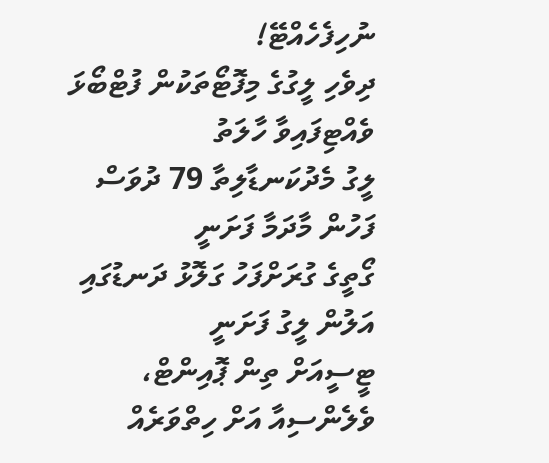ނުހިފެހެއްޓޭ!
ދިވެހި ލީގުގެ މިފޮޓޯތަކުން ފުޓްބޯޅަ ވެއްޓިފައިވާ ހާލަތު
ލީގު މެދުކަނޑާލިތާ 79 ދުވަސް ފަހުން މާދަމާ ފަށަނީ
ގޯތީގެ ގުރަށްފަހު ގަލޮޅު ދަނޑުގައި އަލުން ލީގު ފަށަނީ
ޓީސީއަށް ތިން ޕޮއިންޓް، ވެލެންސިއާ އަށް ހިތްވަރެއް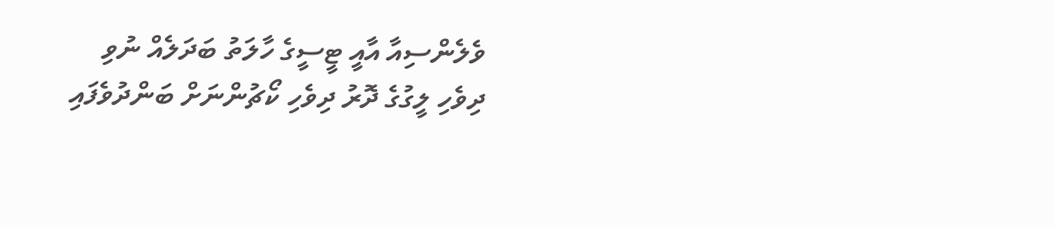ވެލެންސިއާ އާއީ ޓީސީގެ ހާލަތު ބަދަލެއް ނުވި
ދިވެހި ލީގުގެ ދޮރު ދިވެހި ކޯޗުންނަށް ބަންދުވެފައި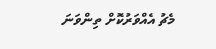މެޗު އެއްވަރުކޮށް ތިންވަނަ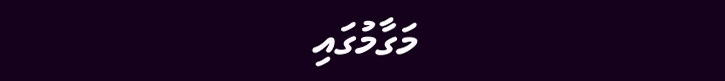މަގާމުގައި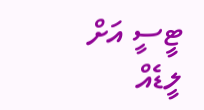ޓީސީ އަށް ލީޑެއް